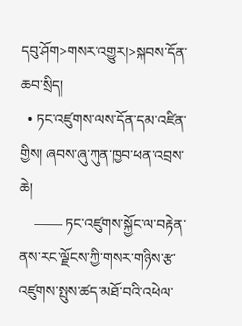དབུ་ཤོག>གསར་འགྱུར།>སྐབས་དོན་ཆབ་སྲིད།
  • ཏང་འཛུགས་ལས་དོན་དམ་འཛིན་གྱིས། ཞབས་ཞུ་ཀུན་ཁྱབ་ཕན་འབྲས་ཆེ།
    —— ཏང་འཛུགས་སྐྱོང་ལ་བརྟེན་ནས་རང་ལྗོངས་ཀྱི་གསར་གཉིས་རྩ་འཛུགས་སྤུས་ཚད་མཐོ་བའི་འཕེལ་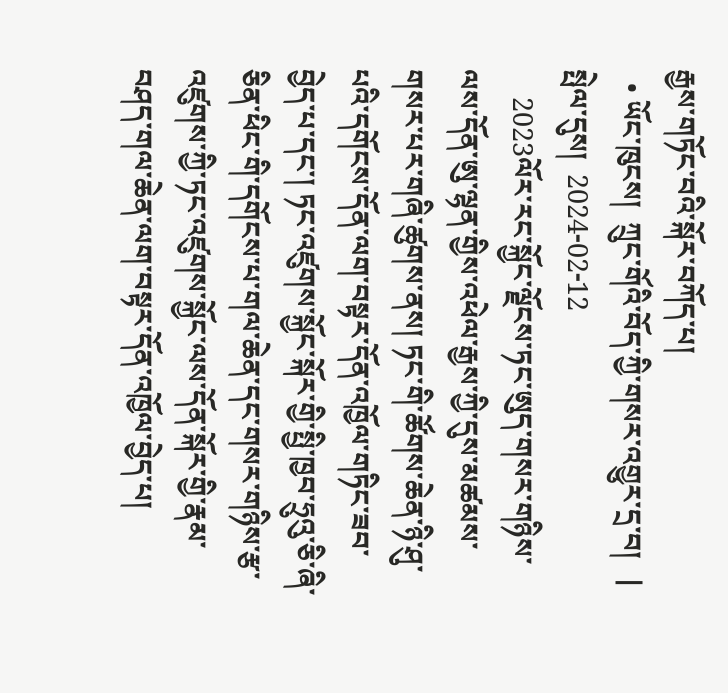རྒྱས་གཏོང་བའི་སྐོར་བཀོད་པ།
  • ཡོང་ཁུངས།  ཀྲུང་གོའི་བོད་ཀྱི་གསར་འགྱུར་དྲ་བ།   |     སྤེལ་དུས།  2024-02-12
    2023ལོར་རང་སྐྱོང་ལྗོངས་ཏང་ཨུད་གསར་གཉིས་ལས་དོན་ཨུ་ལྷན་གྱིས་འཕེལ་རྒྱས་ཀྱི་དུས་མཚམས་གསར་པར་གཞི་ཚུགས་ནས། ཏང་གི་ཚོགས་ཆེན་ཉི་ཤུ་པའི་དགོངས་དོན་ལག་བསྟར་དོན་འཁྱོལ་གཏིང་ཟབ་བྱེད་པ་དང་། ཏང་འཛུགས་སྐྱོང་སྐོར་གྱི་སྤྱི་ཁྱབ་ཧྲུའུ་ཅི་ཞི་ཅིན་ཕིང་གི་དགོངས་པ་གལ་ཆེན་དང་གསར་གཉིས་རྩ་འཛུགས་ཀྱི་ཏང་འཛུགས་སྐྱོང་ལས་དོན་སྐོར་གྱི་རྣམ་བཤད་གལ་ཆེན་ལག་བསྟར་དོན་འཁྱོལ་བྱེད་པ།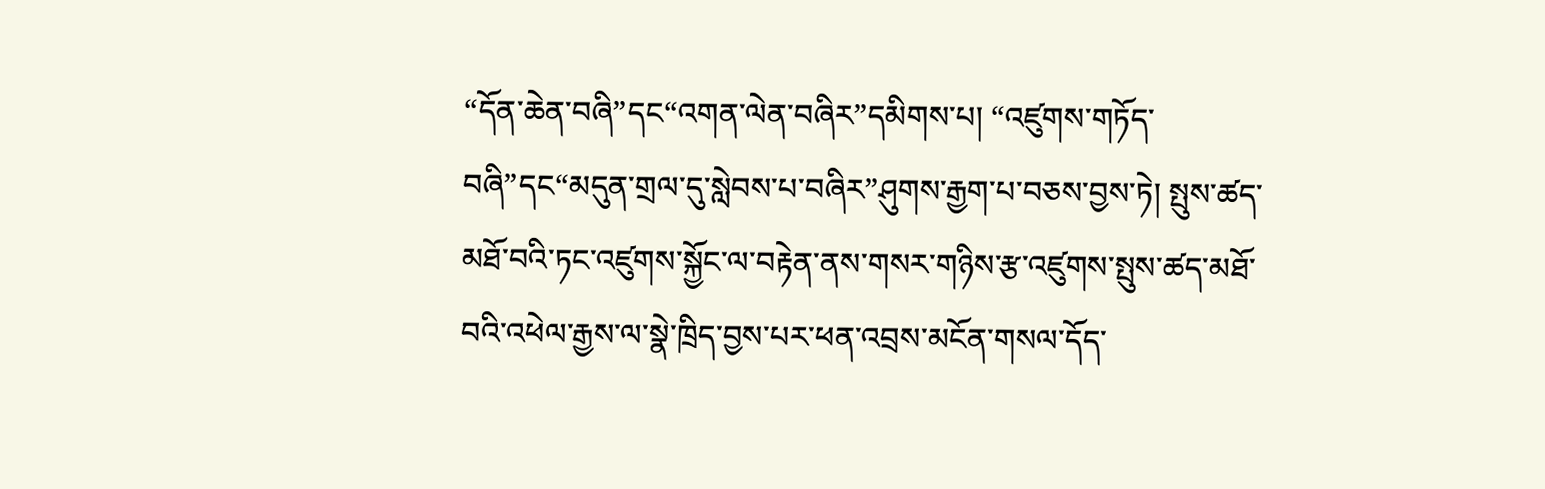“དོན་ཆེན་བཞི”དང“འགན་ལེན་བཞིར”དམིགས་པ། “འཛུགས་གཏོད་བཞི”དང“མདུན་གྲལ་དུ་སླེབས་པ་བཞིར”ཤུགས་རྒྱག་པ་བཅས་བྱས་ཏེ། སྤུས་ཚད་མཐོ་བའི་ཏང་འཛུགས་སྐྱོང་ལ་བརྟེན་ནས་གསར་གཉིས་རྩ་འཛུགས་སྤུས་ཚད་མཐོ་བའི་འཕེལ་རྒྱས་ལ་སྣེ་ཁྲིད་བྱས་པར་ཕན་འབྲས་མངོན་གསལ་དོད་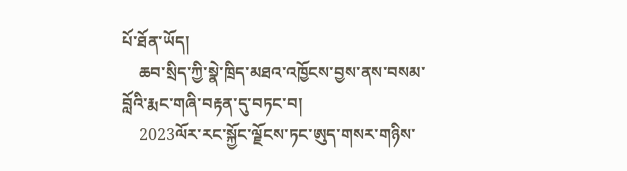པོ་ཐོན་ཡོད།
    ཆབ་སྲིད་ཀྱི་སྣེ་ཁྲིད་མཐའ་འཁྱོངས་བྱས་ནས་བསམ་བློའི་རྨང་གཞི་བརྟན་དུ་བཏང་བ།
    2023ལོར་རང་སྐྱོང་ལྗོངས་ཏང་ཨུད་གསར་གཉིས་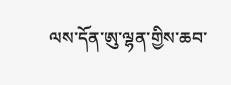ལས་དོན་ཨུ་ལྷན་གྱིས་ཆབ་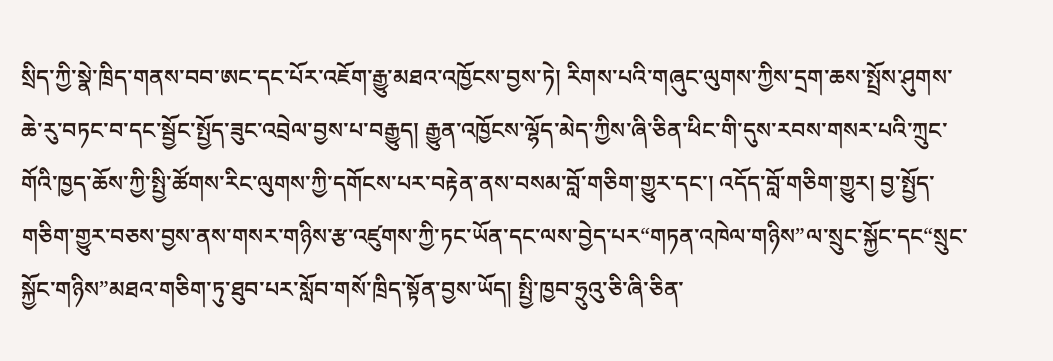སྲིད་ཀྱི་སྣེ་ཁྲིད་གནས་བབ་ཨང་དང་པོར་འཇོག་རྒྱུ་མཐའ་འཁྱོངས་བྱས་ཏེ། རིགས་པའི་གཞུང་ལུགས་ཀྱིས་དྲག་ཆས་སྤྲོས་ཤུགས་ཆེ་རུ་བཏང་བ་དང་སྦྱོང་སྤྱོད་ཟུང་འབྲེལ་བྱས་པ་བརྒྱུད། རྒྱུན་འཁྱོངས་ལྷོད་མེད་ཀྱིས་ཞི་ཅིན་ཕིང་གི་དུས་རབས་གསར་པའི་ཀྲུང་གོའི་ཁྱད་ཆོས་ཀྱི་སྤྱི་ཚོགས་རིང་ལུགས་ཀྱི་དགོངས་པར་བརྟེན་ནས་བསམ་བློ་གཅིག་གྱུར་དང་། འདོད་བློ་གཅིག་གྱུར། བྱ་སྤྱོད་གཅིག་གྱུར་བཅས་བྱས་ནས་གསར་གཉིས་རྩ་འཛུགས་ཀྱི་ཏང་ཡོན་དང་ལས་བྱེད་པར“གཏན་འཁེལ་གཉིས”ལ་སྲུང་སྐྱོང་དང“སྲུང་སྐྱོང་གཉིས”མཐའ་གཅིག་ཏུ་ཐུབ་པར་སློབ་གསོ་ཁྲིད་སྟོན་བྱས་ཡོད། སྤྱི་ཁྱབ་ཧྲུའུ་ཅི་ཞི་ཅིན་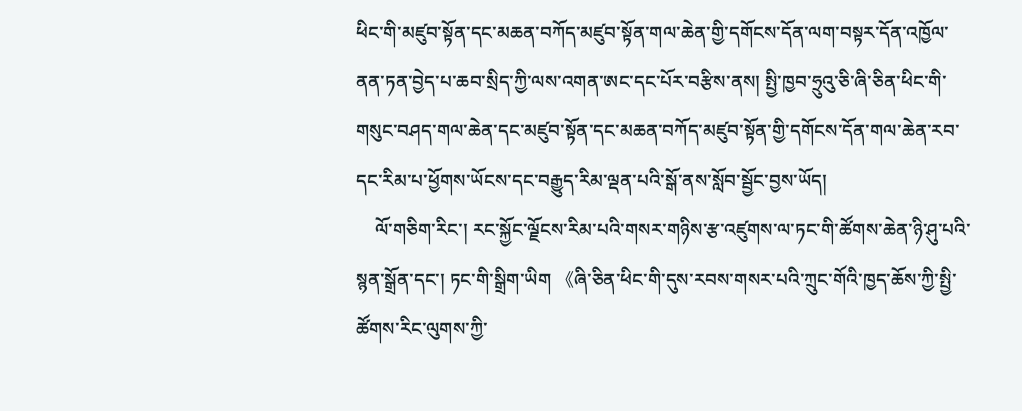ཕིང་གི་མཛུབ་སྟོན་དང་མཆན་བཀོད་མཛུབ་སྟོན་གལ་ཆེན་གྱི་དགོངས་དོན་ལག་བསྟར་དོན་འཁྱོལ་ནན་ཏན་བྱེད་པ་ཆབ་སྲིད་ཀྱི་ལས་འགན་ཨང་དང་པོར་བརྩིས་ནས། སྤྱི་ཁྱབ་ཧྲུའུ་ཅི་ཞི་ཅིན་ཕིང་གི་གསུང་བཤད་གལ་ཆེན་དང་མཛུབ་སྟོན་དང་མཆན་བཀོད་མཛུབ་སྟོན་གྱི་དགོངས་དོན་གལ་ཆེན་རབ་དང་རིམ་པ་ཕྱོགས་ཡོངས་དང་བརྒྱུད་རིམ་ལྡན་པའི་སྒོ་ནས་སློབ་སྦྱོང་བྱས་ཡོད།
    ལོ་གཅིག་རིང་། རང་སྐྱོང་ལྗོངས་རིམ་པའི་གསར་གཉིས་རྩ་འཛུགས་ལ་ཏང་གི་ཚོགས་ཆེན་ཉི་ཤུ་པའི་སྙན་སྒྲོན་དང་། ཏང་གི་སྒྲིག་ཡིག 《ཞི་ཅིན་ཕིང་གི་དུས་རབས་གསར་པའི་ཀྲུང་གོའི་ཁྱད་ཆོས་ཀྱི་སྤྱི་ཚོགས་རིང་ལུགས་ཀྱི་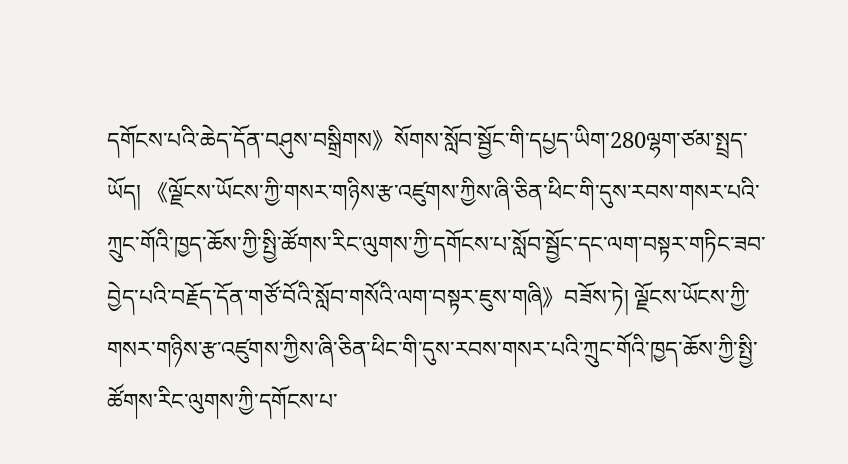དགོངས་པའི་ཆེད་དོན་བཤུས་བསྒྲིགས》སོགས་སློབ་སྦྱོང་གི་དཔྱད་ཡིག་280ལྷག་ཙམ་སྤྲད་ཡོད། 《ལྗོངས་ཡོངས་ཀྱི་གསར་གཉིས་རྩ་འཛུགས་ཀྱིས་ཞི་ཅིན་ཕིང་གི་དུས་རབས་གསར་པའི་ཀྲུང་གོའི་ཁྱད་ཆོས་ཀྱི་སྤྱི་ཚོགས་རིང་ལུགས་ཀྱི་དགོངས་པ་སློབ་སྦྱོང་དང་ལག་བསྟར་གཏིང་ཟབ་བྱེད་པའི་བརྗོད་དོན་གཙོ་བོའི་སློབ་གསོའི་ལག་བསྟར་ཇུས་གཞི》བཟོས་ཏེ། ལྗོངས་ཡོངས་ཀྱི་གསར་གཉིས་རྩ་འཛུགས་ཀྱིས་ཞི་ཅིན་ཕིང་གི་དུས་རབས་གསར་པའི་ཀྲུང་གོའི་ཁྱད་ཆོས་ཀྱི་སྤྱི་ཚོགས་རིང་ལུགས་ཀྱི་དགོངས་པ་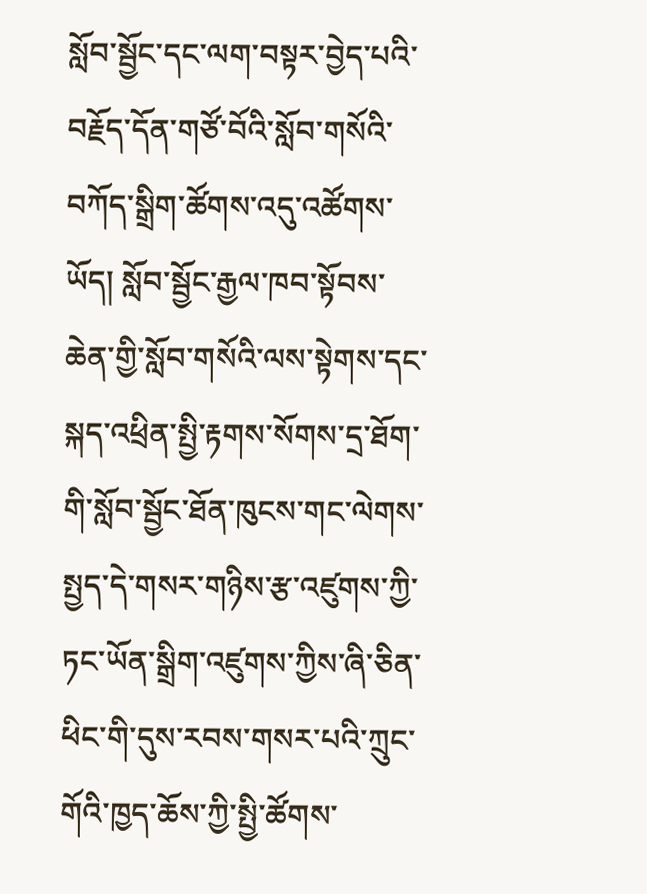སློབ་སྦྱོང་དང་ལག་བསྟར་བྱེད་པའི་བརྗོད་དོན་གཙོ་བོའི་སློབ་གསོའི་བཀོད་སྒྲིག་ཚོགས་འདུ་འཚོགས་ཡོད། སློབ་སྦྱོང་རྒྱལ་ཁབ་སྟོབས་ཆེན་གྱི་སློབ་གསོའི་ལས་སྟེགས་དང་སྐད་འཕྲིན་སྤྱི་རྟགས་སོགས་དྲ་ཐོག་གི་སློབ་སྦྱོང་ཐོན་ཁུངས་གང་ལེགས་སྤྱད་དེ་གསར་གཉིས་རྩ་འཛུགས་ཀྱི་ཏང་ཡོན་སྒྲིག་འཛུགས་ཀྱིས་ཞི་ཅིན་ཕིང་གི་དུས་རབས་གསར་པའི་ཀྲུང་གོའི་ཁྱད་ཆོས་ཀྱི་སྤྱི་ཚོགས་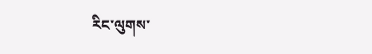རིང་ལུགས་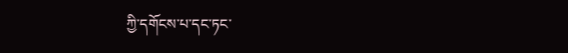ཀྱི་དགོངས་པ་དང་ཏང་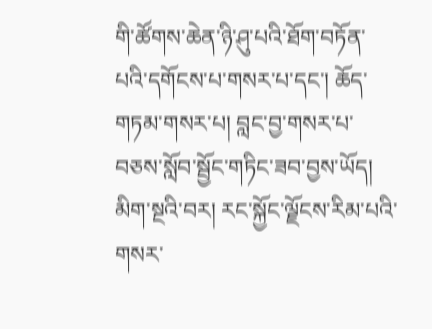གི་ཚོགས་ཆེན་ཉི་ཤུ་པའི་ཐོག་བཏོན་པའི་དགོངས་པ་གསར་པ་དང་། ཆོད་གཏམ་གསར་པ། བླང་བྱ་གསར་པ་བཅས་སློབ་སྦྱོང་གཏིང་ཟབ་བྱས་ཡོད། མིག་སྔའི་བར། རང་སྐྱོང་ལྗོངས་རིམ་པའི་གསར་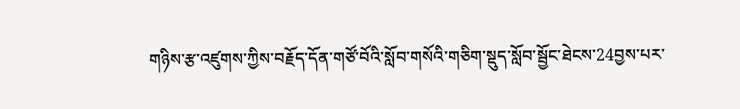གཉིས་རྩ་འཛུགས་ཀྱིས་བརྗོད་དོན་གཙོ་བོའི་སློབ་གསོའི་གཅིག་སྡུད་སློབ་སྦྱོང་ཐེངས་24བྱས་པར་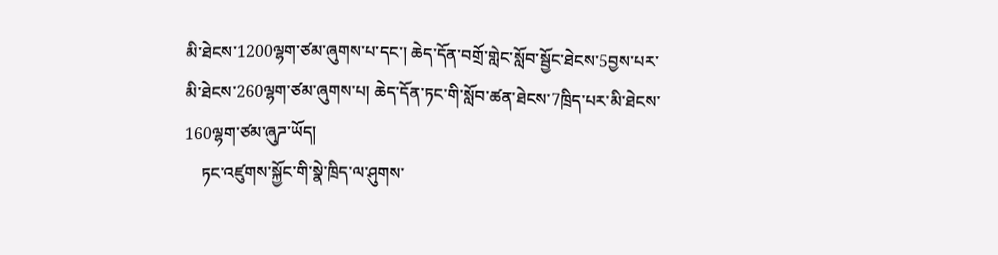མི་ཐེངས་1200ལྷག་ཙམ་ཞུགས་པ་དང་། ཆེད་དོན་བགྲོ་གླེང་སློབ་སྦྱོང་ཐེངས་5བྱས་པར་མི་ཐེངས་260ལྷག་ཙམ་ཞུགས་པ། ཆེད་དོན་ཏང་གི་སློབ་ཚན་ཐེངས་7ཁྲིད་པར་མི་ཐེངས་160ལྷག་ཙམ་ཞུཌ་ཡོད།
    ཏང་འཛུགས་སྐྱོང་གི་སྣེ་ཁྲིད་ལ་ཤུགས་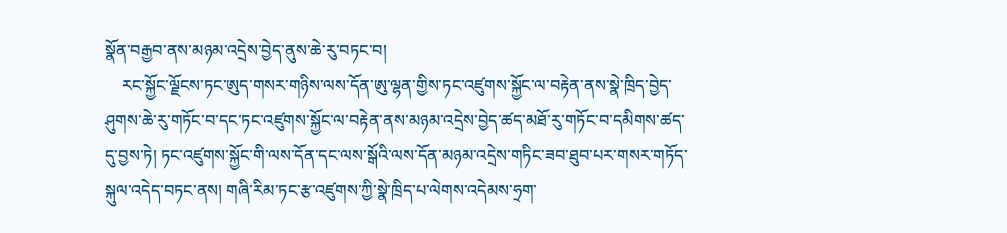སྣོན་བརྒྱབ་ནས་མཉམ་འདྲེས་བྱེད་ནུས་ཆེ་རུ་བཏང་བ།
    རང་སྐྱོང་ལྗོངས་ཏང་ཨུད་གསར་གཉིས་ལས་དོན་ཨུ་ལྷན་གྱིས་ཏང་འཛུགས་སྐྱོང་ལ་བརྟེན་ནས་སྣེ་ཁྲིད་བྱེད་ཤུགས་ཆེ་རུ་གཏོང་བ་དང་ཏང་འཛུགས་སྐྱོང་ལ་བརྟེན་ནས་མཉམ་འདྲེས་བྱེད་ཚད་མཐོ་རུ་གཏོང་བ་དམིགས་ཚད་དུ་བྱས་ཏེ། ཏང་འཛུགས་སྐྱོང་གི་ལས་དོན་དང་ལས་སྒོའི་ལས་དོན་མཉམ་འདྲེས་གཏིང་ཟབ་ཐུབ་པར་གསར་གཏོད་སྐུལ་འདེད་བཏང་ནས། གཞི་རིམ་ཏང་རྩ་འཛུགས་ཀྱི་སྣེ་ཁྲིད་པ་ལེགས་འདེམས་ཧྲག་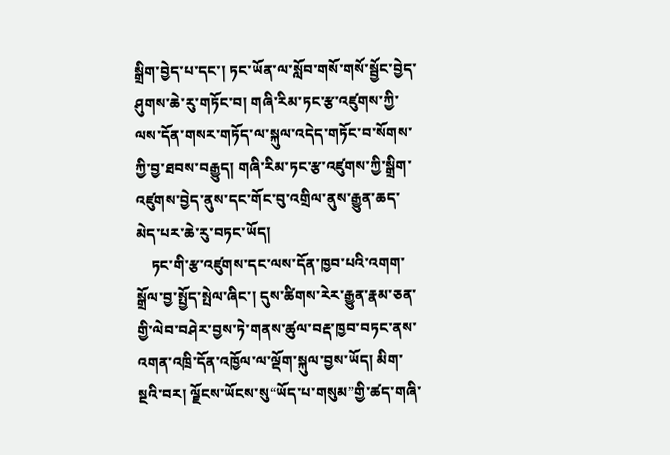སྒྲིག་བྱེད་པ་དང་། ཏང་ཡོན་ལ་སློབ་གསོ་གསོ་སྦྱོང་བྱེད་ཤུགས་ཆེ་རུ་གཏོང་བ། གཞི་རིམ་ཏང་རྩ་འཛུགས་ཀྱི་ལས་དོན་གསར་གཏོད་ལ་སྐུལ་འདེད་གཏོང་བ་སོགས་ཀྱི་བྱ་ཐབས་བརྒྱུད། གཞི་རིམ་ཏང་རྩ་འཛུགས་ཀྱི་སྒྲིག་འཛུགས་བྱེད་ནུས་དང་གོང་བུ་འགྲིལ་ནུས་རྒྱུན་ཆད་མེད་པར་ཆེ་རུ་བཏང་ཡོད།
    ཏང་གི་རྩ་འཛུགས་དང་ལས་དོན་ཁྱབ་པའི་འགག་སྒྲོལ་བྱ་སྤྱོད་སྤེལ་ཞིང་། དུས་ཚིགས་རེར་རྒྱུན་རྣམ་ཅན་གྱི་ལེབ་བཤེར་བྱས་ཏེ་གནས་ཚུལ་བརྡ་ཁྱབ་བཏང་ནས་འགན་འཁྲི་དོན་འཁྱོལ་ལ་ལྡོག་སྐུལ་བྱས་ཡོད། མིག་སྔའི་བར། ལྗོངས་ཡོངས་སུ“ཡོད་པ་གསུམ”གྱི་ཚད་གཞི་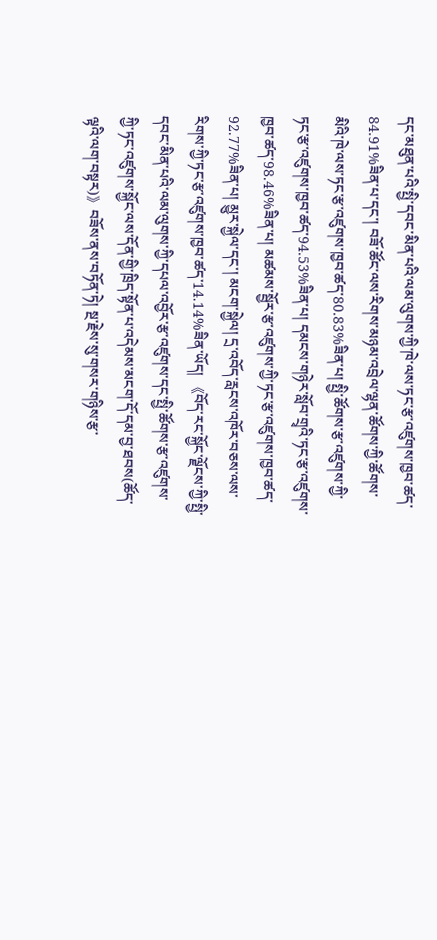དང་མཐུན་པའི་སྤྱི་དབང་མིན་པའི་ལམ་ལུགས་ཀྱི་ཁེ་ལས་ཏང་རྩ་འཛུགས་ཁྱབ་ཚད་84.91%ཟིན་པ་དང་། བཟོ་ཚོང་ལས་རིགས་མཉམ་འབྲེལ་ལྷན་ཚོགས་ཀྱི་ཚོགས་མིའི་ཁེ་ལས་ཏང་རྩ་འཛུགས་ཁྱབ་ཚད་80.83%ཟིན་པ། སྤྱི་ཚོགས་རྩ་འཛུགས་ཀྱི་ཏང་རྩ་འཛུགས་ཁྱབ་ཚད་94.53%ཟིན་པ། དམངས་གཉེར་སློབ་གྲྭའི་ཏང་རྩ་འཛུགས་ཁྱབ་ཚད་98.46%ཟིན་པ། མཚམས་སྦྱོར་རྩ་འཛུགས་ཀྱི་ཏང་རྩ་འཛུགས་ཁྱབ་ཚད་92.77%ཟིན་པ། མྱུར་སྐྱེལ་དང་། མངག་སྐྱེལ། དྲ་འབོད་རླངས་འཁོར་བཅས་ལས་རིགས་ཀྱི་ཏང་རྩ་འཛུགས་ཁྱབ་ཚད་14.14%ཟིན་ཡོད། 《བོད་རང་སྐྱོང་ལྗོངས་ཀྱི་སྤྱི་དབང་མིན་པའི་ལམ་ལུགས་ཀྱི་དཔལ་འབྱོར་རྩ་འཛུགས་དང་སྤྱི་ཚོགས་རྩ་འཛུགས་ཀྱི་ཏང་འཛུགས་སྐྱོང་ལས་དོན་གྱི་ཁྲིད་སྟོན་པ་འདེམས་མངག་དོ་དམ་བྱ་ཐབས(ཚོད་ལྟའི་ལག་བསྟར)》བཟོས་ནས་བཏོན་ཏེ། སྔ་རྗེས་སུ་གསར་གཉིས་རྩ་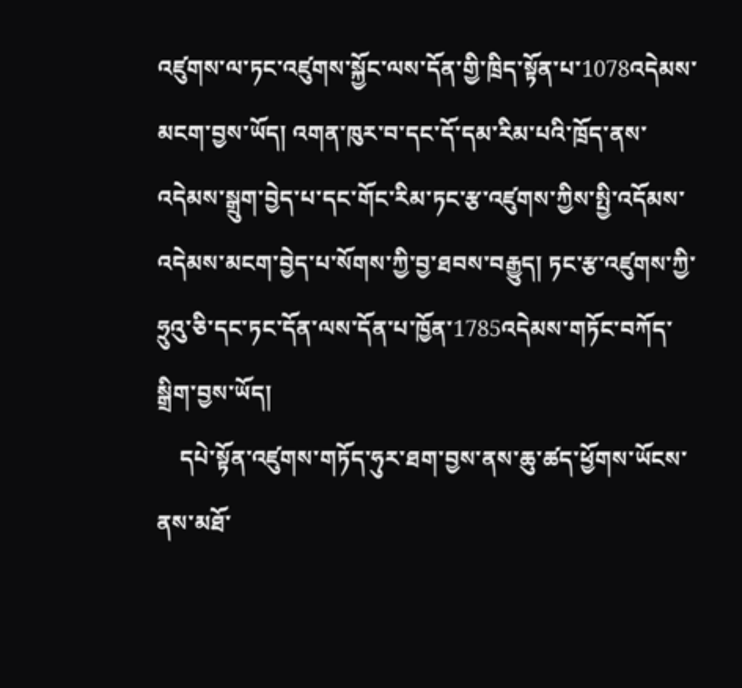འཛུགས་ལ་ཏང་འཛུགས་སྐྱོང་ལས་དོན་གྱི་ཁྲིད་སྟོན་པ་1078འདེམས་མངག་བྱས་ཡོད། འགན་ཁུར་བ་དང་དོ་དམ་རིམ་པའི་ཁྲོད་ནས་འདེམས་སྒྲུག་བྱེད་པ་དང་གོང་རིམ་ཏང་རྩ་འཛུགས་ཀྱིས་སྤྱི་འདོམས་འདེམས་མངག་བྱེད་པ་སོགས་ཀྱི་བྱ་ཐབས་བརྒྱུད། ཏང་རྩ་འཛུགས་ཀྱི་ཧྲུའུ་ཅི་དང་ཏང་དོན་ལས་དོན་པ་ཁྱོན་1785འདེམས་གཏོང་བཀོད་སྒྲིག་བྱས་ཡོད།
    དཔེ་སྟོན་འཛུགས་གཏོད་ཧུར་ཐག་བྱས་ནས་ཆུ་ཚད་ཕྱོགས་ཡོངས་ནས་མཐོ་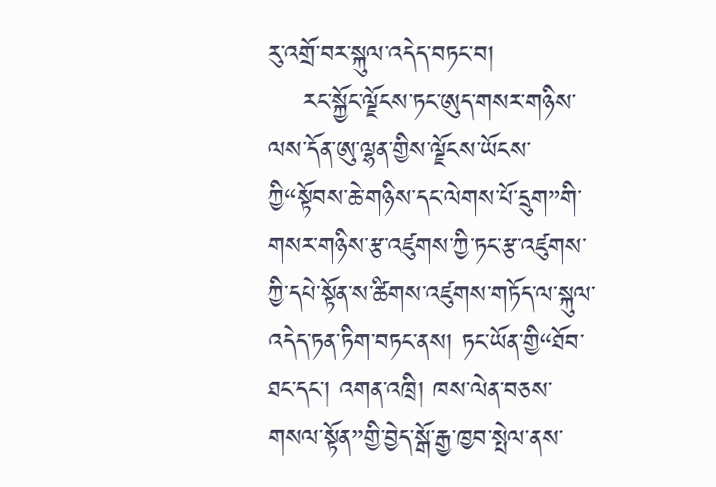རུ་འགྲོ་བར་སྐུལ་འདེད་བཏང་བ།
    རང་སྐྱོང་ལྗོངས་ཏང་ཨུད་གསར་གཉིས་ལས་དོན་ཨུ་ལྷན་གྱིས་ལྗོངས་ཡོངས་ཀྱི“སྟོབས་ཆེ་གཉིས་དང་ལེགས་པོ་དྲུག”གི་གསར་གཉིས་རྩ་འཛུགས་ཀྱི་ཏང་རྩ་འཛུགས་ཀྱི་དཔེ་སྟོན་ས་ཚིགས་འཛུགས་གཏོད་ལ་སྐུལ་འདེད་ཏན་ཏིག་བཏང་ནས། ཏང་ཡོན་གྱི“ཐོབ་ཐང་དང་། འགན་འཁྲི། ཁས་ལེན་བཅས་གསལ་སྟོན”གྱི་བྱེད་སྒོ་རྒྱ་ཁྱབ་སྤེལ་ནས་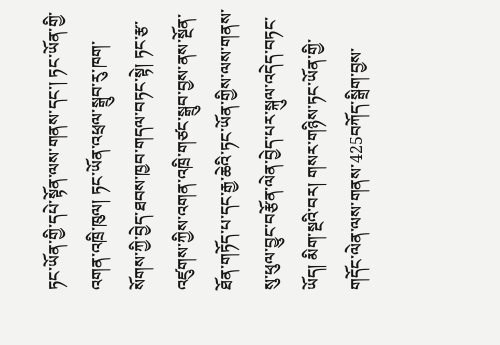ཏང་ཡོན་གྱི་དཔེ་སྟོན་ལས་གནས་དང་། ཏང་ཡོན་གྱི་འགན་འཁྲི་ཁུལ། ཏང་ཡོན་འཕྲལ་སྒྲུབ་རུ་ཁག་སོགས་ཀྱི་བྱེད་ཐབས་ཁྱབ་གདལ་བཏང་སྟེ། ཏང་རྩ་འཛུགས་ཀྱིས་འགན་འཁྲི་གཙང་སྒྲུབ་བྱས་ནས་སྔོན་ཐོན་གཏོད་པ་དང་རྒྱ་ཆེའི་ཏང་ཡོན་གྱིས་ལས་གནས་སུ་ཕུལ་བྱུང་བརྩོན་ལེན་བྱེད་པར་སྐུལ་འདེད་བཏང་ཡོད། མིག་སྔའི་བར། གསར་གཉིས་ཏང་ཡོན་གྱི་གདོང་ལེན་ལས་གནས་425བཀོད་སྒྲིག་བྱས་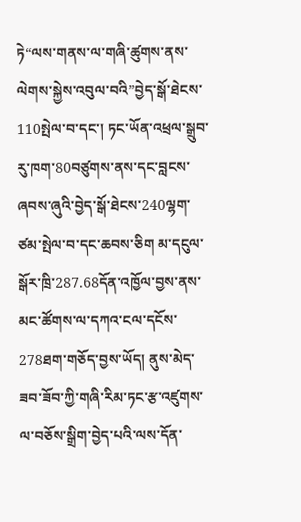ཏེ“ལས་གནས་ལ་གཞི་ཚུགས་ནས་ལེགས་སྐྱེས་འབུལ་བའི”བྱེད་སྒོ་ཐེངས་110སྤེལ་བ་དང་། ཏང་ཡོན་འཕྲལ་སྒྲུབ་རུ་ཁག་80བཙུགས་ནས་དང་བླངས་ཞབས་ཞུའི་བྱེད་སྒོ་ཐེངས་240ལྷག་ཙམ་སྤེལ་བ་དང་ཆབས་ཅིག མ་དངུལ་སྒོར་ཁྲི་287.68དོན་འཁྱོལ་བྱས་ནས་མང་ཚོགས་ལ་དཀའ་ངལ་དངོས་278ཐག་གཅོད་བྱས་ཡོད། ནུས་མེད་ཟབ་ཟོབ་ཀྱི་གཞི་རིམ་ཏང་རྩ་འཛུགས་ལ་བཅོས་སྒྲིག་བྱེད་པའི་ལས་དོན་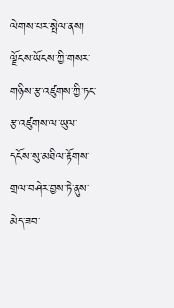ལེགས་པར་སྤེལ་ནས། ལྗོངས་ཡོངས་ཀྱི་གསར་གཉིས་རྩ་འཛུགས་ཀྱི་ཏང་རྩ་འཛུགས་ལ་ཡུལ་དངོས་སུ་མཐིལ་རྟོགས་གྲལ་བཤེར་བྱས་ཏེ་ནུས་མེད་ཟབ་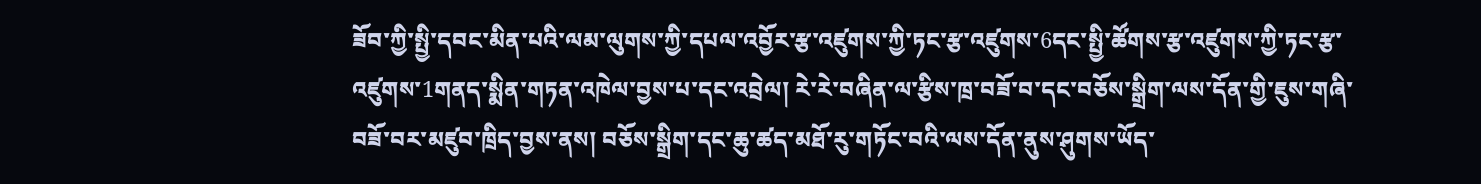ཟོབ་ཀྱི་སྤྱི་དབང་མིན་པའི་ལམ་ལུགས་ཀྱི་དཔལ་འབྱོར་རྩ་འཛུགས་ཀྱི་ཏང་རྩ་འཛུགས་6དང་སྤྱི་ཚོགས་རྩ་འཛུགས་ཀྱི་ཏང་རྩ་འཛུགས་1གནད་སྨིན་གཏན་འཁེལ་བྱས་པ་དང་འབྲེལ། རེ་རེ་བཞིན་ལ་རྩིས་ཁྲ་བཟོ་བ་དང་བཅོས་སྒྲིག་ལས་དོན་གྱི་ཇུས་གཞི་བཟོ་བར་མཛུབ་ཁྲིད་བྱས་ནས། བཅོས་སྒྲིག་དང་ཆུ་ཚད་མཐོ་རུ་གཏོང་བའི་ལས་དོན་ནུས་ཤུགས་ཡོད་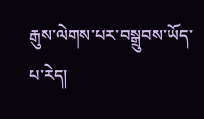རྒུས་ལེགས་པར་བསྒྲུབས་ཡོད་པ་རེད།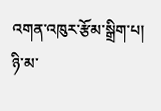འགན་འཁུར་རྩོམ་སྒྲིག་པ། ཉི་མ་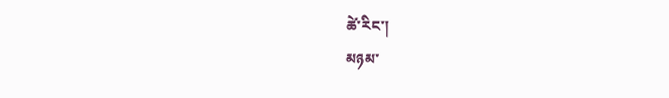ཚེ་རིང་།
མཉམ་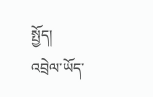སྤྱོད།
འབྲེལ་ཡོད་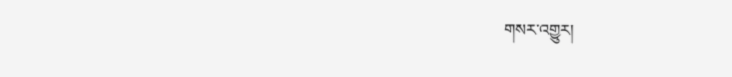གསར་འགྱུར།